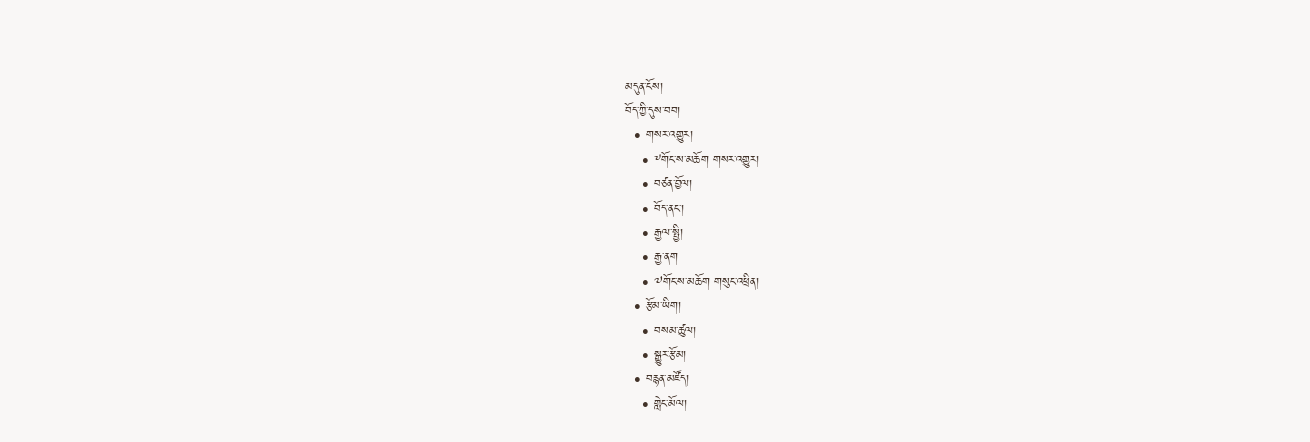མདུན་ངོས།
བོད་ཀྱི་དུས་བབ།
  • གསར་འགྱུར།
    • ༸གོང་ས་མཆོག གསར་འགྱུར།
    • བཙན་བྱོལ།
    • བོད་ནང་།
    • རྒྱལ་སྤྱི།
    • རྒྱ་ནག
    • ༧གོང་ས་མཆོག གསུང་འཕྲིན།
  • རྩོམ་ཡིག།
    • བསམ་ཚུལ།
    • སྒྱུར་རྩོམ།
  • བརྙན་མཛོད།
    • གླེང་མོལ།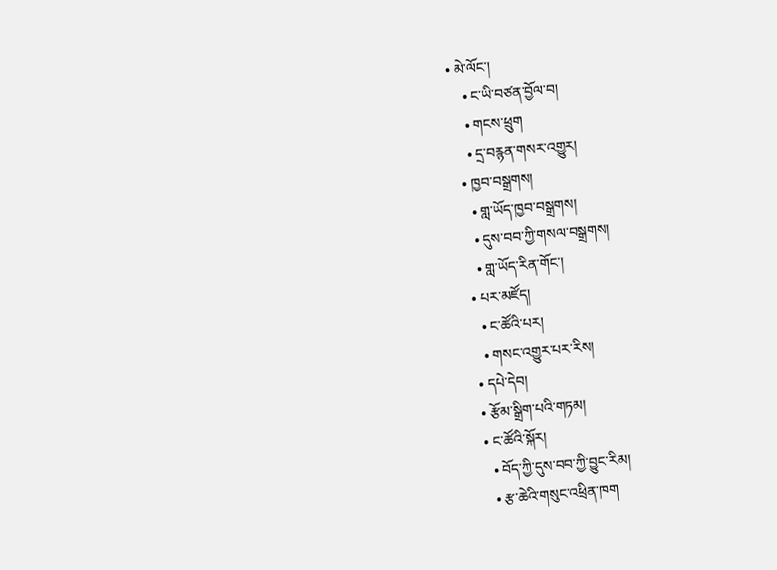• མེ་ལོང་།
    • ང་ཡི་བཙན་བྱོལ་བ།
    • གངས་ཕྲུག
    • དྲ་བརྙན་གསར་འགྱུར།
  • ཁྱབ་བསྒྲགས།
    • གླ་ཡོད་ཁྱབ་བསྒྲགས།
    • དུས་བབ་ཀྱི་གསལ་བསྒྲགས།
    • གླ་ཡོད་རིན་གོང་།
  • པར་མཛོད།
    • ང་ཚོའི་པར།
    • གསང་འགྱུར་པར་རིས།
  • དཔེ་དེབ།
  • རྩོམ་སྒྲིག་པའི་གཏམ།
  • ང་ཚོའི་སྐོར།
    • བོད་ཀྱི་དུས་བབ་ཀྱི་བྱུང་རིམ།
    • རྩ་ཆེའི་གསུང་འཕྲིན་ཁག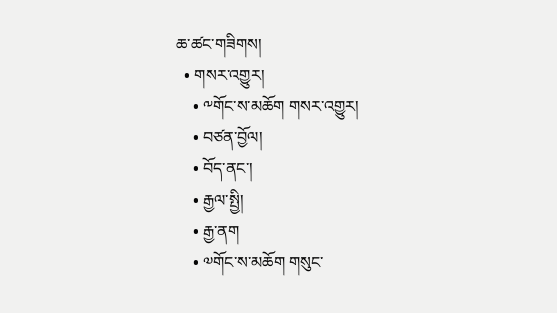ཆ་ཚང་གཟིགས།
  • གསར་འགྱུར།
    • ༸གོང་ས་མཆོག གསར་འགྱུར།
    • བཙན་བྱོལ།
    • བོད་ནང་།
    • རྒྱལ་སྤྱི།
    • རྒྱ་ནག
    • ༧གོང་ས་མཆོག གསུང་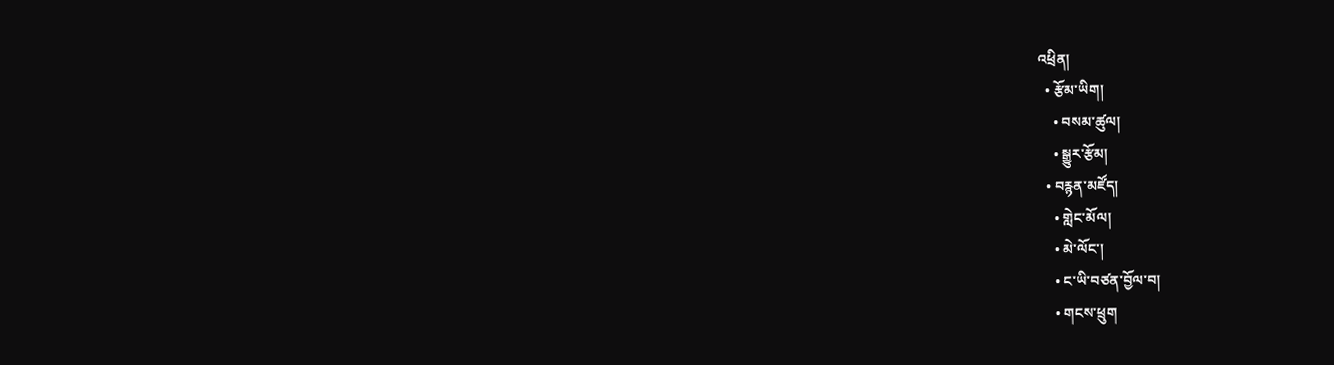འཕྲིན།
  • རྩོམ་ཡིག།
    • བསམ་ཚུལ།
    • སྒྱུར་རྩོམ།
  • བརྙན་མཛོད།
    • གླེང་མོལ།
    • མེ་ལོང་།
    • ང་ཡི་བཙན་བྱོལ་བ།
    • གངས་ཕྲུག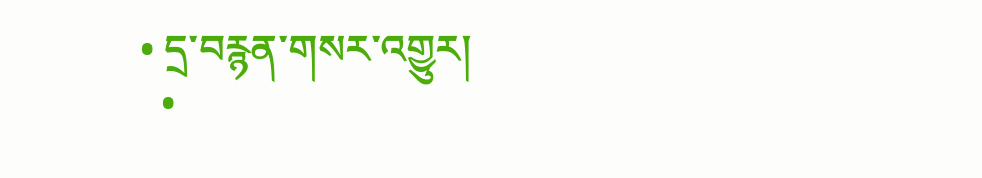• དྲ་བརྙན་གསར་འགྱུར།
  •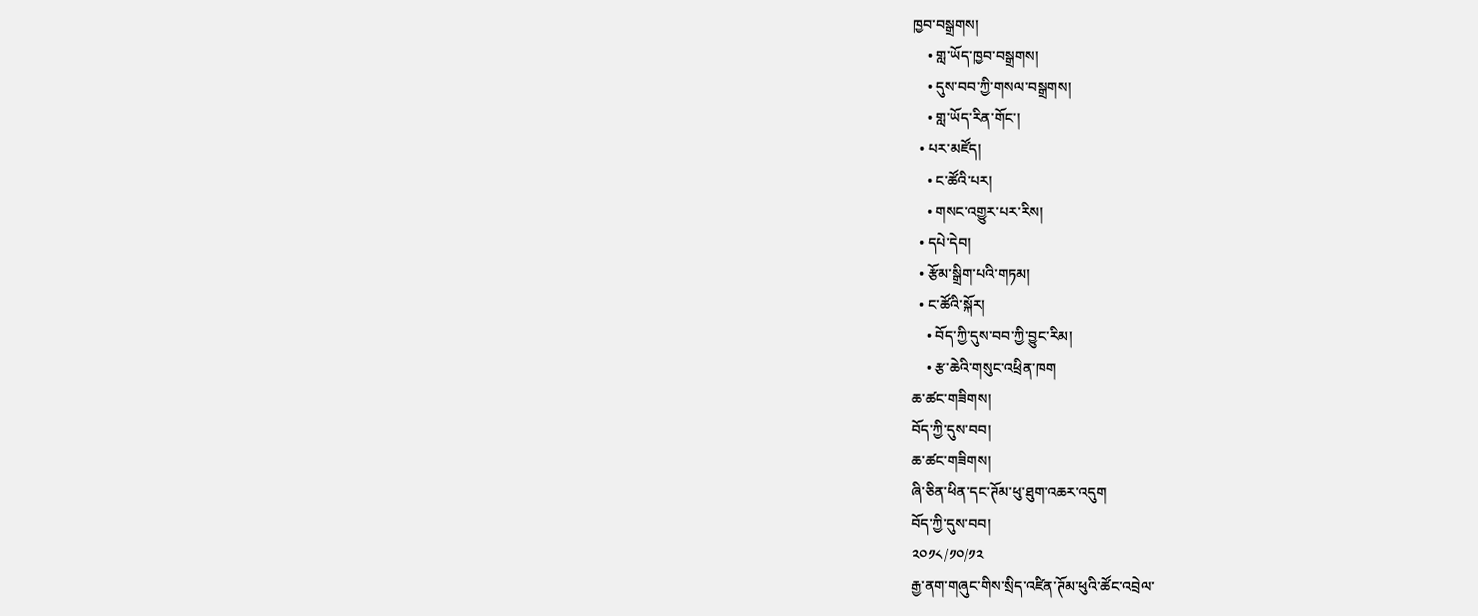ཁྱབ་བསྒྲགས།
    • གླ་ཡོད་ཁྱབ་བསྒྲགས།
    • དུས་བབ་ཀྱི་གསལ་བསྒྲགས།
    • གླ་ཡོད་རིན་གོང་།
  • པར་མཛོད།
    • ང་ཚོའི་པར།
    • གསང་འགྱུར་པར་རིས།
  • དཔེ་དེབ།
  • རྩོམ་སྒྲིག་པའི་གཏམ།
  • ང་ཚོའི་སྐོར།
    • བོད་ཀྱི་དུས་བབ་ཀྱི་བྱུང་རིམ།
    • རྩ་ཆེའི་གསུང་འཕྲིན་ཁག
ཆ་ཚང་གཟིགས།
བོད་ཀྱི་དུས་བབ།
ཆ་ཚང་གཟིགས།
ཞི་ཅིན་ཕིན་དང་ཊོམ་ཕུ་ཐུག་འཆར་འདུག
བོད་ཀྱི་དུས་བབ།
༢༠༡༨/༡༠/༡༢
རྒྱ་ནག་གཞུང་གིས་སྲིད་འཛིན་ཊོམ་ཕུའི་ཚོང་འབྲེལ་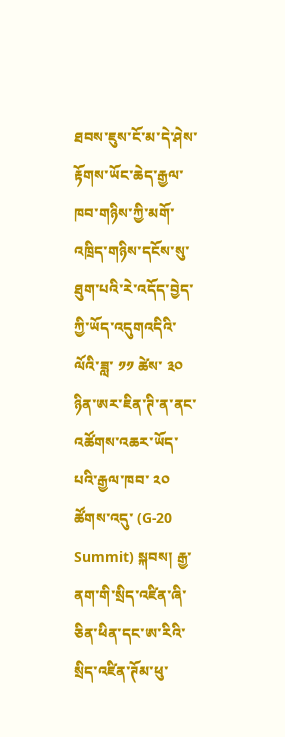ཐབས་ཇུས་ངོ་མ་དེ་ཤེས་རྟོགས་ཡོང་ཆེད་རྒྱལ་ཁབ་གཉིས་ཀྱི་མགོ་འཁྲིད་གཉིས་དངོས་སུ་ཐུག་པའི་རེ་འདོད་བྱེད་ཀྱི་ཡོད་འདུགའདིའི་ལོའི་ཟླ་ ༡༡ ཚེས་ ༣༠ ཉིན་ཨར་ཇིན་ཊི་ན་ནང་འཚོགས་འཆར་ཡོད་པའི་རྒྱལ་ཁབ་ ༢༠ ཚོགས་འདུ་ (G-20 Summit) སྐབས། རྒྱ་ནག་གི་སྲིད་འཛིན་ཞི་ཅིན་ཕིན་དང་ཨ་རིའི་སྲིད་འཛིན་ཊོམ་ཕུ་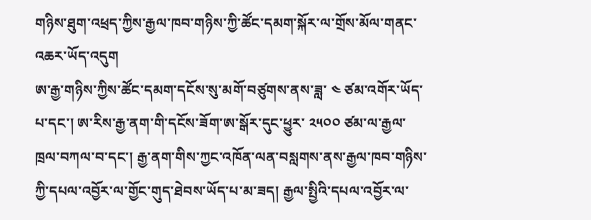གཉིས་ཐུག་འཕྲད་ཀྱིས་རྒྱལ་ཁབ་གཉིས་ཀྱི་ཚོང་དམག་སྐོར་ལ་གྲོས་མོལ་གནང་འཆར་ཡོད་འདུག
ཨ་རྒྱ་གཉིས་ཀྱིས་ཚོང་དམག་དངོས་སུ་མགོ་བཙུགས་ནས་ཟླ་ ༤ ཙམ་འགོར་ཡོད་པ་དང་། ཨ་རིས་རྒྱ་ནག་གི་དངོས་ཟོག་ཨ་སྒོར་དུང་ཕྱུར་ ༢༥༠༠ ཙམ་ལ་རྒྱལ་ཁྲལ་བཀལ་བ་དང་། རྒྱ་ནག་གིས་ཀྱང་འཁོན་ལན་བསླགས་ནས་རྒྱལ་ཁབ་གཉིས་ཀྱི་དཔལ་འབྱོར་ལ་གྱོང་གུད་ཐེབས་ཡོད་པ་མ་ཟད། རྒྱལ་སྤྱིའི་དཔལ་འབྱོར་ལ་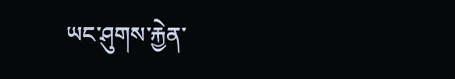ཡང་ཤུགས་རྐྱེན་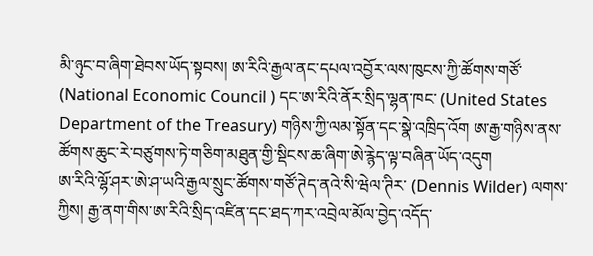མི་ཉུང་བ་ཞིག་ཐེབས་ཡོད་སྟབས། ཨ་རིའི་རྒྱལ་ནང་དཔལ་འབྱོར་ལས་ཁུངས་ཀྱི་ཚོགས་གཙོ་ (National Economic Council ) དང་ཨ་རིའི་ནོར་སྲིད་ལྷན་ཁང་ (United States Department of the Treasury) གཉིས་ཀྱི་ལམ་སྟོན་དང་སྣེ་འཁྲིད་འོག ཨ་རྒྱ་གཉིས་ནས་ཚོགས་ཆུང་རེ་བཙུགས་ཏེ་གཅིག་མཐུན་གྱི་སྡིངས་ཆ་ཞིག་ཨེ་རྙེད་ལྟ་བཞིན་ཡོད་འདུག
ཨ་རིའི་ལྷོ་ཤར་ཨེ་ཤ་ཡའི་རྒྱལ་སྲུང་ཚོགས་གཙོ་ཊེད་ནའེ་སི་ཝེལ་ཊིར་ (Dennis Wilder) ལགས་ཀྱིས། རྒྱ་ནག་གིས་ཨ་རིའི་སྲིད་འཛིན་དང་ཐད་ཀར་འབྲེལ་མོལ་བྱེད་འདོད་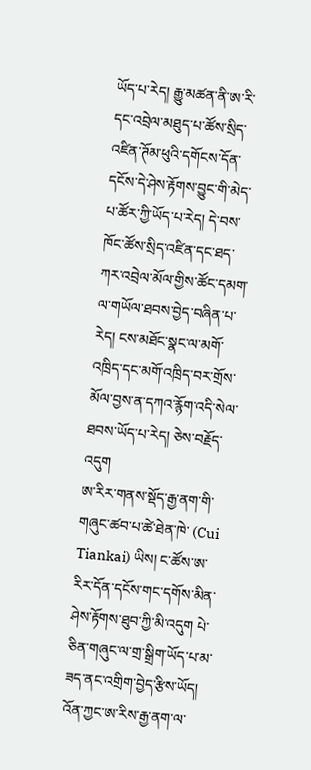ཡོད་པ་རེད། རྒྱུ་མཚན་ནི་ཨ་རི་དང་འབྲེལ་མཐུད་པ་ཚོས་སྲིད་འཛིན་ཊོམ་ཕུའི་དགོངས་དོན་དངོས་དེ་ཤེས་རྟོགས་བྱུང་གི་མེད་པ་ཚོར་ཀྱི་ཡོད་པ་རེད། དེ་བས་ཁོང་ཚོས་སྲིད་འཛིན་དང་ཐད་ཀར་འབྲེལ་མོལ་གྱིས་ཚོང་དམག་ལ་གཡོལ་ཐབས་བྱེད་བཞིན་པ་རེད། ངས་མཐོང་སྣང་ལ་མགོ་འཁྲིད་དང་མགོ་འཁྲིད་བར་གྲོས་མོལ་བྱས་ན་དཀའ་རྙོག་འདི་སེལ་ཐབས་ཡོད་པ་རེད། ཅེས་བརྗོད་འདུག
ཨ་རིར་གནས་སྡོད་རྒྱ་ནག་གི་གཞུང་ཚབ་པ་ཚེ་ཐེན་ཁེ་ (Cui Tiankai) ཡིས། ང་ཚོས་ཨ་རིར་དོན་དངོས་གང་དགོས་མིན་ཤེས་རྟོགས་ཐུབ་ཀྱི་མི་འདུག པེ་ཅིན་གཞུང་ལ་གྲ་སྒྲིག་ཡོད་པ་མ་ཟད་ནང་འགྲིག་བྱེད་རྩིས་ཡོད། འོན་ཀྱང་ཨ་རིས་རྒྱ་ནག་ལ་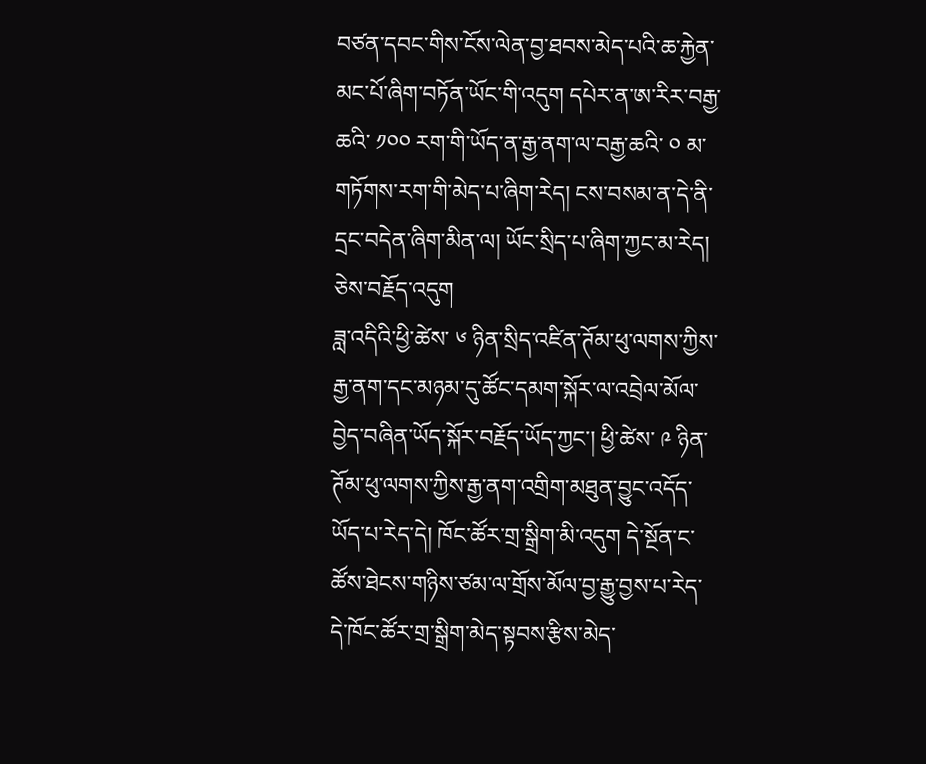བཙན་དབང་གིས་ངོས་ལེན་བྱ་ཐབས་མེད་པའི་ཆ་རྐྱེན་མང་པོ་ཞིག་བཏོན་ཡོང་གི་འདུག དཔེར་ན་ཨ་རིར་བརྒྱ་ཆའི་ ༡༠༠ རག་གི་ཡོད་ན་རྒྱ་ནག་ལ་བརྒྱ་ཆའི་ ༠ མ་གཏོགས་རག་གི་མེད་པ་ཞིག་རེད། ངས་བསམ་ན་དེ་ནི་དྲང་བདེན་ཞིག་མིན་ལ། ཡོང་སྲིད་པ་ཞིག་ཀྱང་མ་རེད། ཅེས་བརྗོད་འདུག
ཟླ་འདིའི་ཕྱི་ཚེས་ ༦ ཉིན་སྲིད་འཛིན་ཊོམ་ཕུ་ལགས་ཀྱིས་རྒྱ་ནག་དང་མཉམ་དུ་ཚོང་དམག་སྐོར་ལ་འབྲེལ་མོལ་བྱེད་བཞིན་ཡོད་སྐོར་བརྗོད་ཡོད་ཀྱང་། ཕྱི་ཚེས་ ༩ ཉིན་ཊོམ་ཕུ་ལགས་ཀྱིས་རྒྱ་ནག་འགྲིག་མཐུན་བྱུང་འདོད་ཡོད་པ་རེད་དེ། ཁོང་ཚོར་གྲ་སྒྲིག་མི་འདུག དེ་སྔོན་ང་ཚོས་ཐེངས་གཉིས་ཙམ་ལ་གྲོས་མོལ་བྱ་རྒྱུ་བྱས་པ་རེད་དེ་ཁོང་ཚོར་གྲ་སྒྲིག་མེད་སྟབས་རྩིས་མེད་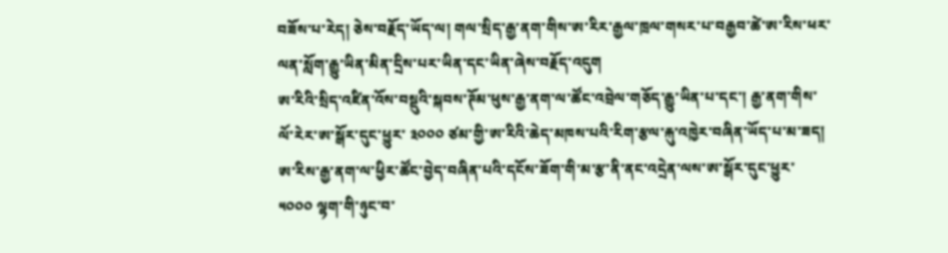བཟོས་པ་རེད། ཅེས་བརྗོད་ཡོད་ལ། གལ་སྲིད་རྒྱ་ནག་གིས་ཨ་རིར་རྒྱལ་ཁྲལ་གསར་པ་བརྒྱབ་ཚེ་ཨ་རིས་ཕར་ལན་སློག་རྒྱུ་ཡིན་མིན་དྲིས་པར་ཡིན་དང་ཡིན་ཞེས་བརྗོད་འདུག
ཨ་རིའི་སྲིད་འཛིན་འོས་བསྡུའི་སྐབས་ཊོམ་ཕུས་རྒྱ་ནག་ལ་ཚོང་འབྲེལ་གཅོད་རྒྱུ་ཡིན་པ་དང་། རྒྱ་ནག་གིས་ལོ་རེར་ཨ་སྒོར་དུང་ཕྱུར་ ༣༠༠༠ ཙམ་གྱི་ཨ་རིའི་ཆེད་མཁས་པའི་རིག་རྩལ་རྐུ་འཁྱེར་བཞིན་ཡོད་པ་མ་ཟད། ཨ་རིས་རྒྱ་ནག་ལ་ཕྱིར་ཚོང་བྱེད་བཞིན་པའི་དངོས་ཟོག་གི་མ་རྩ་ནི་ནང་འདྲེན་ལས་ཨ་སྒོར་དུང་ཕྱུར་ ༥༠༠༠ ལྷག་གི་ཉུང་བ་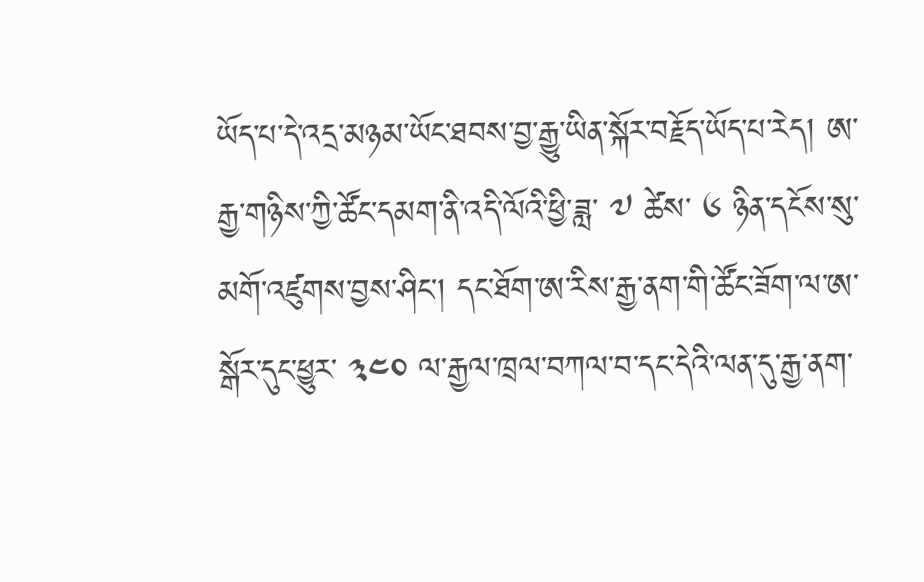ཡོད་པ་དེ་འདྲ་མཉམ་ཡོང་ཐབས་བྱ་རྒྱུ་ཡིན་སྐོར་བརྗོད་ཡོད་པ་རེད། ཨ་རྒྱ་གཉིས་ཀྱི་ཚོང་དམག་ནི་འདི་ལོའི་ཕྱི་ཟླ་ ༧ ཚེས་ ༦ ཉིན་དངོས་སུ་མགོ་འཛུགས་བྱས་ཤིང་། དང་ཐོག་ཨ་རིས་རྒྱ་ནག་གི་ཚོང་ཟོག་ལ་ཨ་སྒོར་དུང་ཕྱུར་ ༣༤༠ ལ་རྒྱལ་ཁྲལ་བཀལ་བ་དང་དེའི་ལན་དུ་རྒྱ་ནག་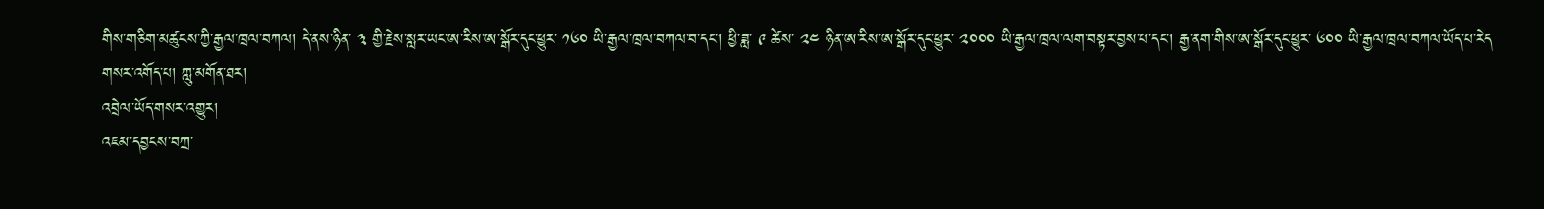གིས་གཅིག་མཚུངས་ཀྱི་རྒྱལ་ཁྲལ་བཀལ། དེ་ནས་ཉིན་ ༣ གྱི་རྗེས་སླར་ཡང་ཨ་རིས་ཨ་སྒོར་དུང་ཕྱུར་ ༡༦༠ ཡི་རྒྱལ་ཁྲལ་བཀལ་བ་དང་། ཕྱི་ཟླ་ ༩ ཚེས་ ༢༤ ཉིན་ཨ་རིས་ཨ་སྒོར་དུང་ཕྱུར་ ༢༠༠༠ ཡི་རྒྱལ་ཁྲལ་ལག་བསྟར་བྱས་པ་དང་། རྒྱ་ནག་གིས་ཨ་སྒོར་དུང་ཕྱུར་ ༦༠༠ ཡི་རྒྱལ་ཁྲལ་བཀལ་ཡོད་པ་རེད
གསར་འགོད་པ། ཀླུ་མགོན་ཐར།
འབྲེལ་ཡོད་གསར་འགྱུར།
འཇམ་དབྱངས་བཀྲ་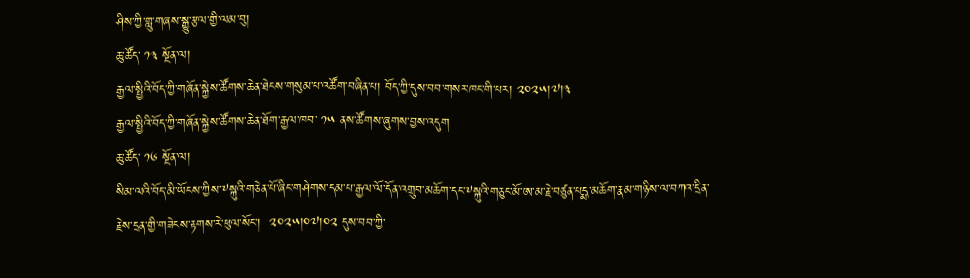ཤིས་ཀྱི་གླུ་གཞས་སྒྱུ་རྩལ་གྱི་ལམ་བུ།
ཆུ་ཚོད་ ༡༣ སྔོན་ལ།
རྒྱལ་སྤྱིའི་བོད་ཀྱི་གཞོན་སྐྱེས་ཚོགས་ཆེན་ཐེངས་གསུམ་པ་འཚོག་བཞིན་པ། བོད་ཀྱི་དུས་བབ་གསར་ཁང་གི་པར། ༢༠༢༥།༧།༣
རྒྱལ་སྤྱིའི་བོད་ཀྱི་གཞོན་སྐྱེས་ཚོགས་ཆེན་ཐོག་རྒྱལ་ཁབ་ ༡༥ ནས་ཚོགས་ཞུགས་བྱས་འདུག
ཆུ་ཚོད་ ༡༦ སྔོན་ལ།
སིམ་ལའི་བོད་མི་ཡོངས་ཀྱིས་༸སྐུའི་གཅེན་པོ་ཞིང་གཤེགས་དམ་པ་རྒྱལ་ལོ་དོན་འགྲུབ་མཆོག་དང་༸སྐུའི་གཅུང་མོ་ཨ་མ་རྗེ་བཙུན་པདྨ་མཆོག་རྣམ་གཉིས་ལ་བཀའ་དྲིན་རྗེས་དྲན་གྱི་གཟེངས་རྟགས་རེ་ཕུལ་སོང་།  ༢༠༢༥།༠༧།༠༢ དུས་བབ་ཀྱི་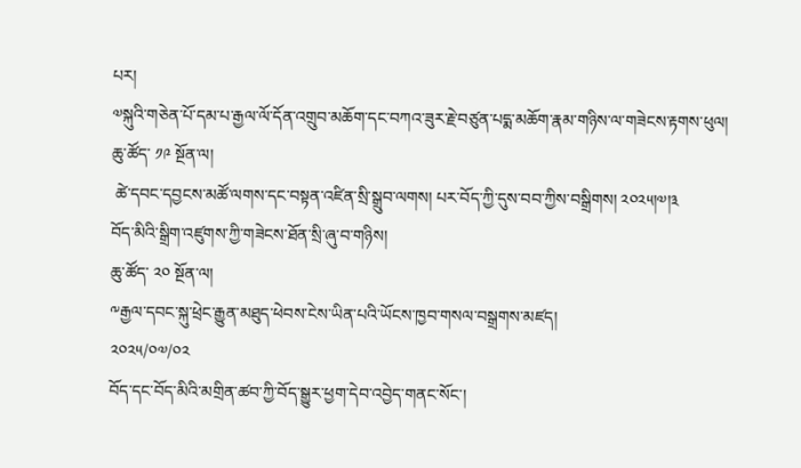པར།
༧སྐུའི་གཅེན་པོ་དམ་པ་རྒྱལ་ལོ་དོན་འགྲུབ་མཆོག་དང་བཀའ་ཟུར་རྗེ་བཙུན་པདྨ་མཆོག་རྣམ་གཉིས་ལ་གཟེངས་རྟགས་ཕུལ།
ཆུ་ཚོད་ ༡༩ སྔོན་ལ།
 ཚེ་དབང་དབྱངས་མཚོ་ལགས་དང་བསྟན་འཛིན་སྲི་སྒྲུབ་ལགས། པར་བོད་ཀྱི་དུས་བབ་ཀྱིས་བསྒྲིགས། ༢༠༢༥།༧།༣
བོད་མིའི་སྒྲིག་འཛུགས་ཀྱི་གཟེངས་ཐོན་སྲི་ཞུ་བ་གཉིས།
ཆུ་ཚོད་ ༢༠ སྔོན་ལ།
༸རྒྱལ་དབང་སྐུ་ཕྲེང་རྒྱུན་མཐུད་ཕེབས་ངེས་ཡིན་པའི་ཡོངས་ཁྱབ་གསལ་བསྒྲགས་མཛད།
༢༠༢༥/༠༧/༠༢
བོད་དང་བོད་མིའི་མགྲིན་ཚབ་ཀྱི་བོད་སྒྱུར་ཕྱག་དེབ་འབྱེད་གནང་སོང་།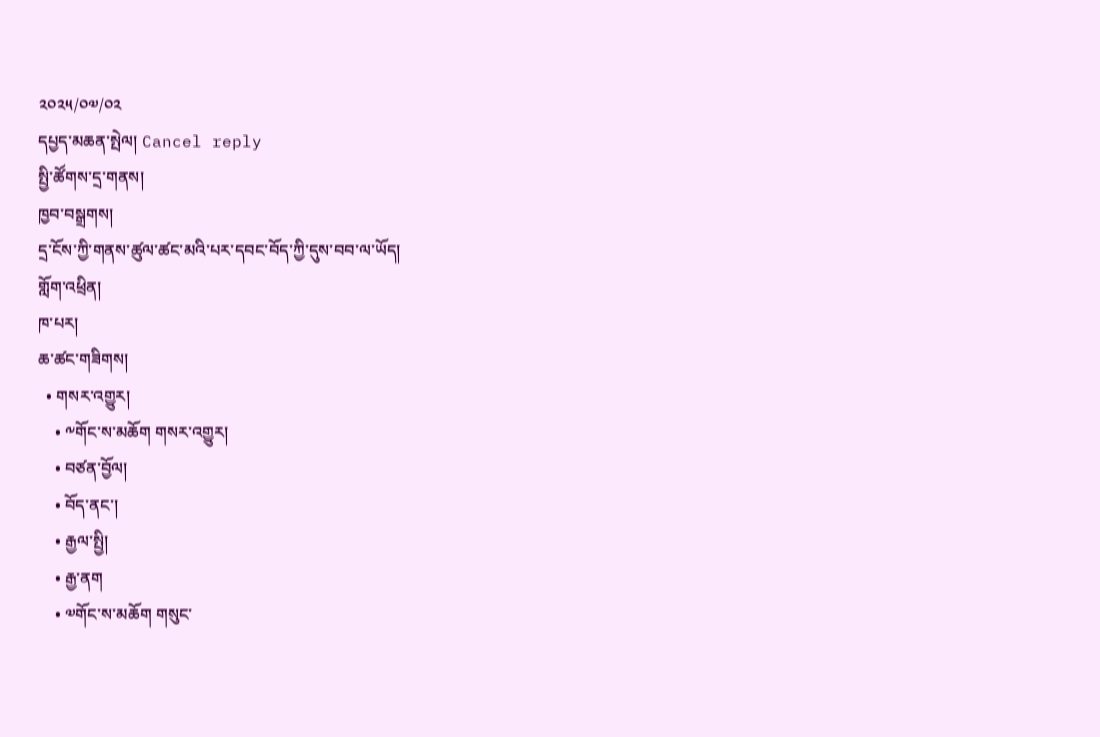༢༠༢༥/༠༧/༠༢
དཔྱད་མཆན་སྤེལ། Cancel reply
སྤྱི་ཚོགས་དྲ་གནས།
ཁྱབ་བསྒྲགས།
དྲ་ངོས་ཀྱི་གནས་ཚུལ་ཚང་མའི་པར་དབང་བོད་ཀྱི་དུས་བབ་ལ་ཡོད།
གློག་འཕྲིན།
ཁ་པར།
ཆ་ཚང་གཟིགས།
  • གསར་འགྱུར།
    • ༸གོང་ས་མཆོག གསར་འགྱུར།
    • བཙན་བྱོལ།
    • བོད་ནང་།
    • རྒྱལ་སྤྱི།
    • རྒྱ་ནག
    • ༧གོང་ས་མཆོག གསུང་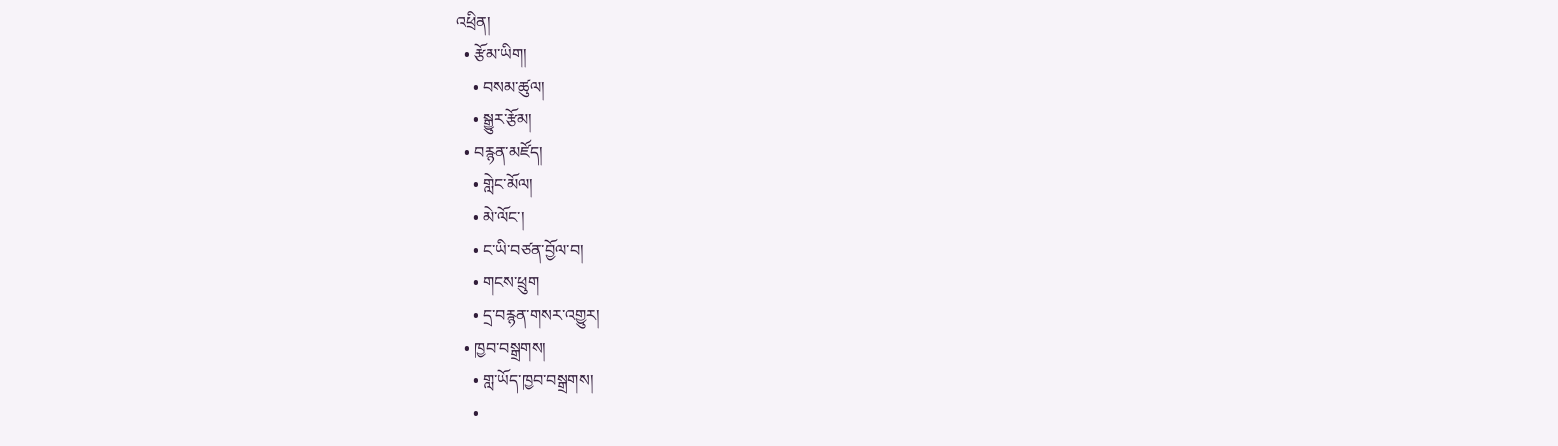འཕྲིན།
  • རྩོམ་ཡིག།
    • བསམ་ཚུལ།
    • སྒྱུར་རྩོམ།
  • བརྙན་མཛོད།
    • གླེང་མོལ།
    • མེ་ལོང་།
    • ང་ཡི་བཙན་བྱོལ་བ།
    • གངས་ཕྲུག
    • དྲ་བརྙན་གསར་འགྱུར།
  • ཁྱབ་བསྒྲགས།
    • གླ་ཡོད་ཁྱབ་བསྒྲགས།
    •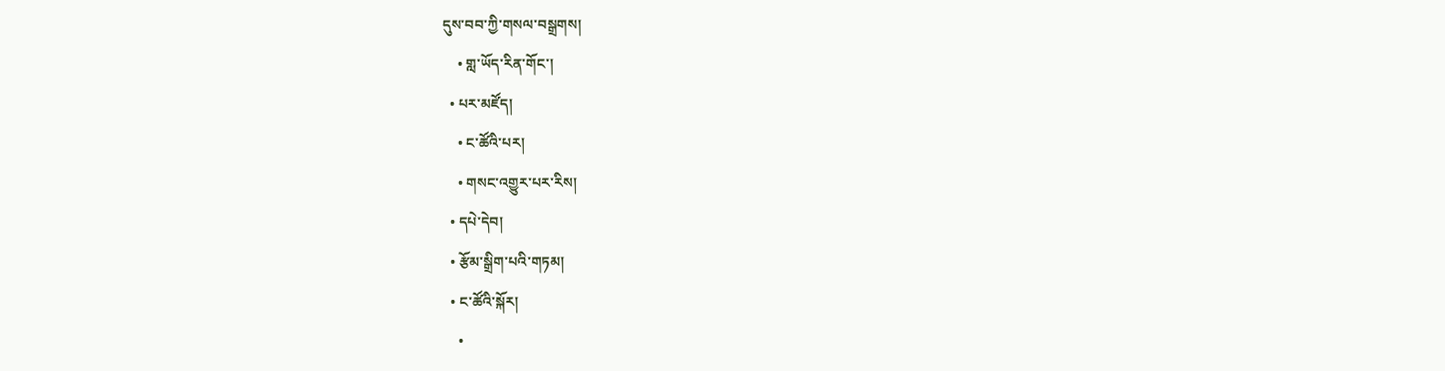དུས་བབ་ཀྱི་གསལ་བསྒྲགས།
    • གླ་ཡོད་རིན་གོང་།
  • པར་མཛོད།
    • ང་ཚོའི་པར།
    • གསང་འགྱུར་པར་རིས།
  • དཔེ་དེབ།
  • རྩོམ་སྒྲིག་པའི་གཏམ།
  • ང་ཚོའི་སྐོར།
    •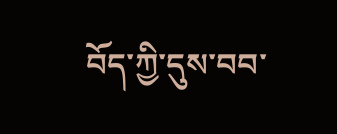བོད་ཀྱི་དུས་བབ་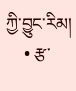ཀྱི་བྱུང་རིམ།
    • རྩ་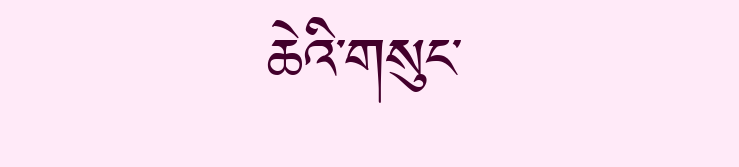ཆེའི་གསུང་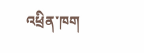འཕྲིན་ཁག